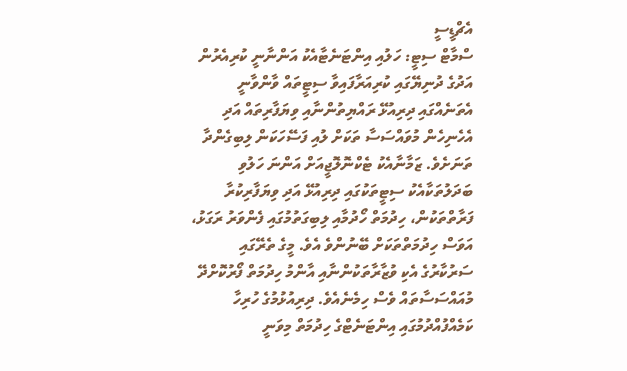އެޗްޑީސީ
ސްމާޓް ސިޓީ: ހަލުއި އިންޓަނެޓާއެކު އަންނާނީ ކުރިއެރުން
އަދުގެ ދުނިޔޭގައި ކުރިއަރާފައިވާ ސިޓީތައް ވާންވާނީ އެތަނެއްގައި ދިރިއުޅޭ ރައްޔިތުންނާއި ވިޔަފާރިތައް އަދި އެހެނިހެން މުވައްސަސާ ތަކަށް ލުއި ފަސޭހަކަން ލިބިގެންދާ ތަނަށެވެ. ޒަމާނާއެކު ޓެކްނޮލޮޖީއަށް އަންނަ ހަލުވި ބަދަލުތަކާއެކު ސިޓީތަކުގައި ދިރިއުޅޭ އަދި ވިޔަފާރިކުރާ ފަރާތްތަކުން، ހިދުމަތް ހޯދުމާއި ލިބިގަތުމުގައި ފެންވަރު ރަގަޅު، އަވަސް ހިދުމަތްތަކަށް ބޭނުންވެ އެވެ. މީގެ ތެރޭގައި ސަރުކާރުގެ އެކި ވުޒާރާތަކުންނާއި އާންމު ހިދުމަތް ފޯރުކޮށްދޭ މުއައްސަސާތައް ވެސް ހިމެނެއެވެ. ދިރިއުޅުމުގެ ހުރިހާ ކަމެއްފުއްދުމުގައި އިންޓަނެޓްގެ ހިދުމަތް މިވަނީ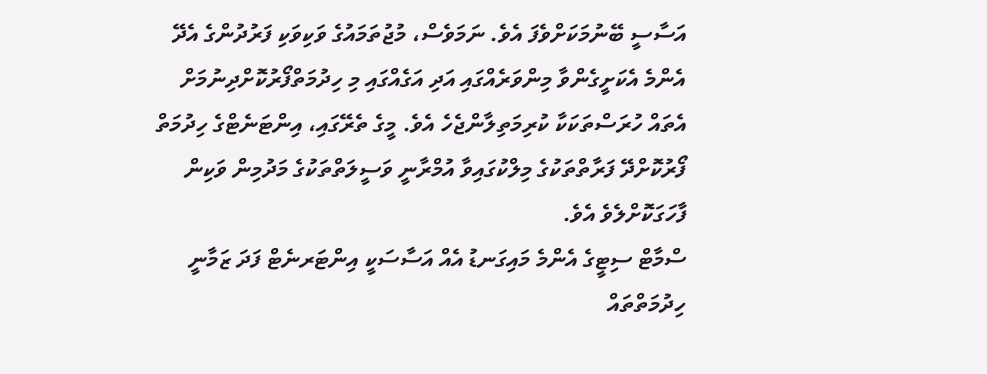އަސާސީ ބޭނުމަކަށްވެފަ އެވެ. ނަމަވެސް، މުޖުތަމައުގެ ވަކިވަކި ފަރުދުންގެ އެދޭ އެންމެ އެކަށީގެންވާ މިންވަރެއްގައި އަދި އަގެއްގައި މި ހިދުމަތްފޯރުކޮށްދިނުމަށް އެތައް ހުރަސްތަކަކާ ކުރިމަތިލާންޖެހެ އެވެ. މީގެ ތެރޭގައި، އިންޓަނެޓްގެ ހިދުމަތް ފޯރުކޮށްދޭ ފަރާތްތަކުގެ މިލްކުގައިވާ އުމްރާނީ ވަސީލަތްތަކުގެ މަދުމިން ވަކިން ފާހަގަކޮށްލެވެ އެވެ.
ސްމާޓް ސިޓީގެ އެންމެ މައިގަނޑު އެއް އަސާސަކީ އިންޓަރނެޓް ފަދަ ޒަމާނީ ހިދުމަތްތައް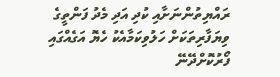ރައްޔިތުންނަށާއި ކުދި އަދި މެދު ފަންތީގެ ވިޔަފާރިތަކަށް ހަލުވިކަމާއެކު ހެޔޮ އަގެއްގައި ފޯރުކޮށްދޭނޭ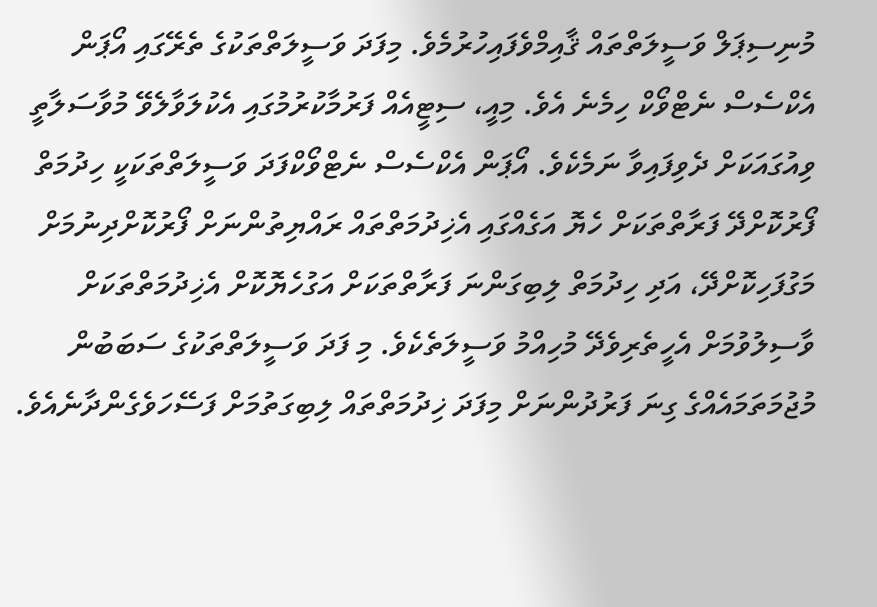މުނިސިޕަލް ވަސީލަތްތައް ޤާއިމްވެފައިހުރުމެވެ. މިފަދަ ވަސީލަތްތަކުގެ ތެރޭގައި އޯޕަން އެކްސެސް ނެޓްވޯކް ހިމެނެ އެވެ. މިއީ، ސިޓީއެއް ފަރުމާކުރުމުގައި އެކުލަވާލެވޭ މުވާސަލާތީ ވިއުގައަކަށް ދެވިފައިވާ ނަމެކެވެ. އޯޕަން އެކްސެސް ނެޓްވޯކްފަދަ ވަސީލަތްތަކަކީ ހިދުމަތް ފޯރުކޮށްދޭ ފަރާތްތަކަށް ހެޔޮ އަގެއްގައި އެޚިދުމަތްތައް ރައްޔިތުންނަށް ފޯރުކޮށްދިނުމަށް މަގުފަހިކޮށްދޭ، އަދި ހިދުމަތް ލިބިގަންނަ ފަރާތްތަކަށް އަގުހެޔޮކޮށް އެޚިދުމަތްތަކަށް ވާސިލުވުމަށް އެހީތެރިވެދޭ މުހިއްމު ވަސީލަތެކެވެ. މި ފަދަ ވަސީލަތްތަކުގެ ސަބަބުން މުޖުމަތަމައެއްގެ ގިނަ ފަރުދުންނަށް މިފަދަ ޚިދުމަތްތައް ލިބިގަތުމަށް ފަސޭހަވެގެންދާނެއެވެ.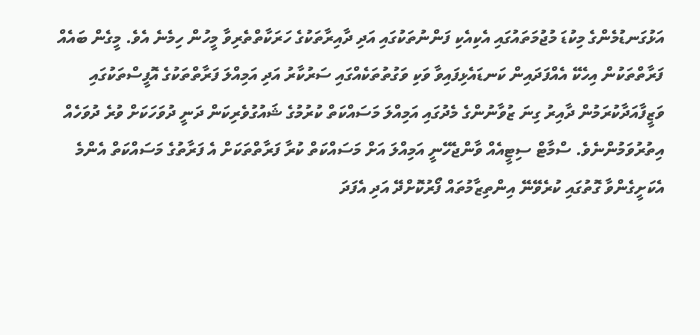އަޅުގަނޑުމެންގެ މިކުޑަ މުޖުމަތައުގައި އެކިއެކި ފަންނުތަކުގައި އަދި ދާއިރާތަކުގެ ހަރަކާތްތެރިވާ މީހުން ހިމެނެ އެވެ. މީގެން ބައެއް ފަރާތްތަކުން އިހެކޭ އެއްފަދައިން ކަނޑައެޅިފައިވާ ވަކި ވަގުތުތަކެއްގައި ސަރުކާރު އަދި އަމިއްލަ ފަރާތްތަކުގެ އޮފީސްތަކުގައި ވަޒީފާއަދާކުރަމުން ދާއިރު ގިނަ ޒުވާނުންގެ މެދުގައި އަމިއްލަ މަސައްކަތް ކުރުމުގެ ޝައުގުވެރިކަން ދަނީ ދުވަހަކަށް ވުރެ ދުވަހެއް އިތުރުވަމުންނެވެ. ސްމާޓް ސިޓީއެއް ވާންޖެހޭނީ އަމިއްލަ އަށް މަސައްކަތް ކުރާ ފަރާތްތަކަށް އެ ފަރާތުގެ މަސައްކަތް އެންމެ އެކަށީގެންވާ ގޮތުގައި ކުރެވޭނޭ އިންތިޒާމުތައް ފޯރުކޮށްދޭ އަދި އެފަދަ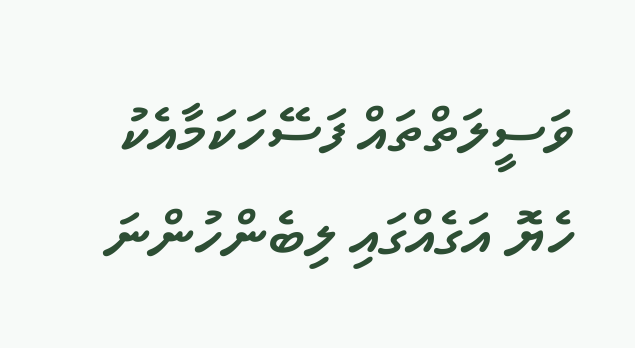ވަސީލަތްތައް ފަސޭހަކަމާއެކު ހެޔޮ އަގެއްގައި ލިބެންހުންނަ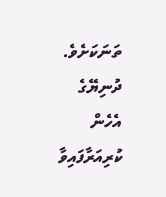ތަނަކަށެވެ. ދުނިޔޭގެ އެހެން ކުރިއަރާފައިވާ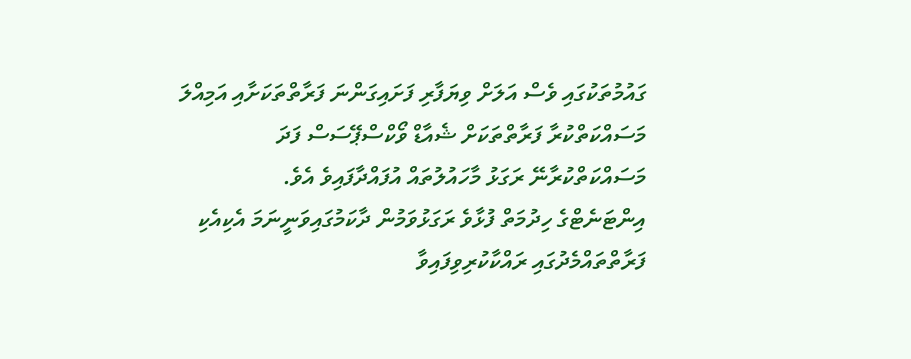ގައުމުތަކުގައި ވެސް އަލަށް ވިޔަފާރި ފަށައިގަންނަ ފަރާތްތަކަށާއި އަމިއްލަ މަސައްކަތްކުރާ ފަރާތްތަކަށް ޝެއާޑް ވޯކްސްޕޭސަސް ފަދަ މަސައްކަތްކުރާނޭ ރަގަޅު މާހައުލުތައް އުފައްދާފައިވެ އެވެ.
އިންޓަނެޓްގެ ހިދުމަތް ފުޅާވެ ރަގަޅުވަމުން ދާކަމުގައިވަނީނަމަ އެކިއެކި ފަރާތްތައްމެދުގައި ރައްކާކުރިވިފައިވާ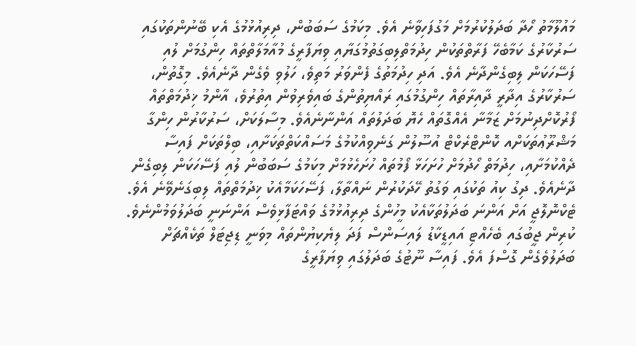މައުލޫމާތު ހޯދާ ބަދަލުކުރުމަށް މަގުފަހިވާނެ އެވެ. މިކަމުގެ ސަބަބުން، ދިރިއުޅުމުގެ އެކި ބޭނުންތަކުގައި ސަރުކާރުގެ ކަމާބެހޭ ފަރާތްތަކުން ހިދުމަތްލިބިގަތުމުގަޔާއި ވިޔަފާރީގެ މުއާމަލާތްތައް ހިންގުމަށް ލުއި ފަސޭހަކަން ލިބިގެންދާނެ އެވެ. އަދި ހިދުމަތުގެ ފެންވަރު މަތިވެ، ހަލުވި ވެގެން ދާނެއެވެ. މިގޮތުން، ސަރުކާރުގެ އިދާރީ ދާއިރާތައް ހިންގުމުގައި ރައްޔިތުންގެ ބައިވެރިވުން އިތުރުވެ، އާންމު ޚިދުމަތްތައް ފޯރުކޮށްދިނުމަށް ޒަމާނާ އެއްގޮތައް ހެޔޮ ބަދަލުތައް އަންނާނެއެވެ. މިސާލަކަށް، ސަރުކާރުން ހިންގާ މަޝްރޫޢުތަކަށްއ ކޮންޓްރެކްޓް އުސޫލުން ގަނެވިއްކުމުގެ މަސައްކަތްތަކަށާއި، ބިލްތަކަށް ފައިސާ ދެއްކުމަށާއި، ހިދުމަތް ހޯދުމަށް ހުށަހަޅާ ފޯމުތައް ހުށަހެޅުމަށް މިކަމުގެ ސަބަބުން ލުއި ފަސޭހަކަން ލިބިގެން ދާނެއެވެ. ދިގު ކިއު ތަކުގައި ވަގުތު ހޭދަކުރުން ނައްތާލާ، ފަސޭހަކަމާއެކު ޚިދުމަތްތައް ލިބިގަނެވޭނެ އެވެ.
ޓެކްނޮލޮޖީ އަށް އަންނަ ބަދަލުތަކާއެކު މީހުންގެ ދިރިއުޅުމުގެ ވައްޓަފާޅިވެސް އަންނަނީ ބަދަލުވަމުންނެވެ. ކުރިން ޖީބުގައި ބެހެއްޓި އައިޑީކާޑު ލައިސަންސް ފަދަ ލިޔެކިޔުންތައް މިވަނީ ޑިޖިޓަލް ތަކެއްޗަށް ބަދަލުވެގެން ގޮސްފަ އެވެ. ފައިސާ ނޫޓުގެ ބަދަލުގައި ވިޔަފާރީގެ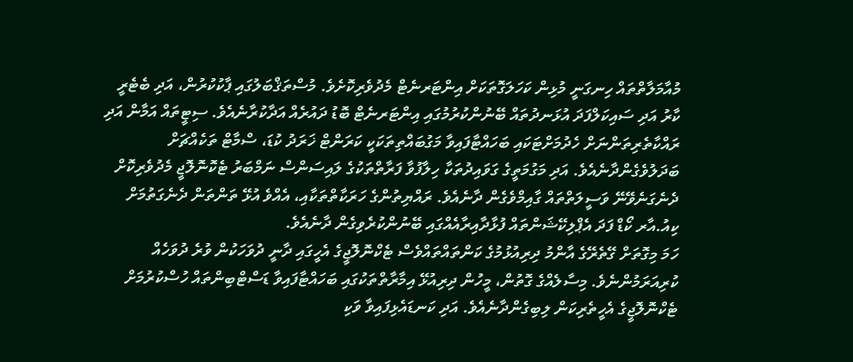މުއާމަލާތްތައް ހިނގަނީ މުޅިން ކަހަލަގޮތަކަށް އިންޓަރނެޓް މެދުވެރިކޮށެވެ. މުސްތަޤްބަލުގައި ޕާކުކުރުން، އަދި ބެޓެރީ ކާރު އަދި ސައިކަލްފަދަ އުޅަނދުތައް ބޭނުންކުރުމުގައި އިންޓަރނެޓް ބޮޑު ދައުރެއް އަދާކުރާނެއެވެ. ސިޓީތައް އަމާން އަދި ރައްކާތެރިތަންނަށް ހެދުމަށްޓަކައި ބަހައްޓާފައިވާ މަގުބައްތިތަކަކީ ކަރަންޓް ޚަރަދު ކުޑަ، ސްމާޓް ތަކެއްޗަށް ބަދަލުވެގެންދާނެއެވެ. އަދި މަގުމަތީގެ ގަވައިދުތަކާ ހިލާފުވާ ފަރާތްތަކުގެ ލައިސަންސް ނަމްބަރު ޓެކޮނޮލޮޖީ މެދުވެރިކޮށް ދެނެގަނެވޭނޭ ވަސީލަތްތައް ގާއިމްވެގެން ދާނެއެވެ. ރައްޔިތުންގެ ހަރަކާތްތަކާއި، އެއްވެ އުޅޭ ތަންތަން ދެނެގަތުމަށް ކިއު.އާރ ކޯޑް ފަދަ އެޕްލިކޭޝަންތައް ފުޅާދާއިރާއެއްގައި ބޭނުންކުރެވިގެން ދާނެއެވެ.
ހަމަ މިގޮތަށް ގޭތެރޭގެ އާންމު ދިރިއުޅުމުގެ ކަންތައްތައްވެސް ޓެކްނޮލޮޖީގެ އެހީގައި ދާނީ ދުވަހަކުން ވުރެ ދުވަހެއް ކުރިއަރަމުންނެވެ. މިސާލެއްގެ ގޮތުން، މީހުން ދިރިއުޅޭ އިމާރާތްތަކުގައި ބަހައްޓާފައިވާ ޑަސްޓްބިންތައް ހުސްކުރުމަށް ޓެކްނޮލޮޖީގެ އެހީތެރިކަން ލިބިގެންދާނެއެވެ. އަދި ކަނޑައެޅިފައިވާ ވަކި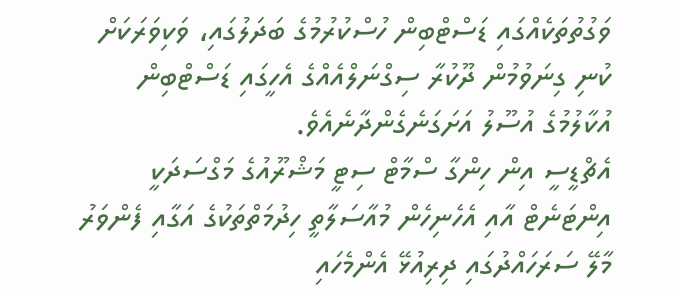ވަގުތުތަކެއްގައި ޑަސްޓްބިން ހުސްކުރުމުގެ ބަދަލުގައި، ވަކިވަރަކަށް ކުނި ގިނަވުމުން ދޫކުރާ ސިގްނަލްއެއްގެ އެހީގައި ޑަސްޓްބިން އުކާލުމުގެ އުސޫލު އަށަގަނެގެންދާނެއެވެ.
އެޗްޑީސީ އިން ހިންގާ ސްމާޓް ސިޓީ މަޝްރޫއުގެ މަގްސަދަކީ އިންޓަނެޓް އާއި އެހެނިހެން މުއާސަލާތީ ހިދުމަތްތަކުގެ އަގާއި ފެންވަރު މާލޭ ސަރަހައްދުގައި ދިރިއުޅޭ އެންމެހައި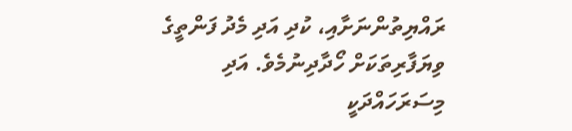ރައްޔިތުންނަށާއި، ކުދި އަދި މެދު ފަންތީގެ ވިޔަފާރިތަކަށް ހޯދާދިނުމެވެ. އަދި މިސަރަހައްދަކީ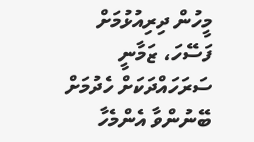މީހުން ދިރިއުޅުމަށް ފަސޭހަ، ޒަމާނީ ސަރަހައްދަކަށް ހެދުމަށް ބޭނުންވާ އެންމެހާ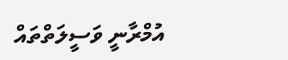އުމްރާނީ ވަސީލަތްތައް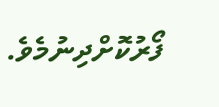ފޯރުކޮށްދިނުމެވެ.